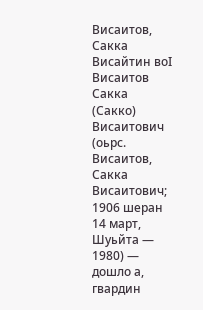Висаитов, Сакка Висайтин воӀ
Висаитов Сакка (Сакко) Висаитович (оьрс. Висаитов, Сакка Висаитович; 1906 шеран 14 март, Шуьйта — 1980) — дошло а, гвардин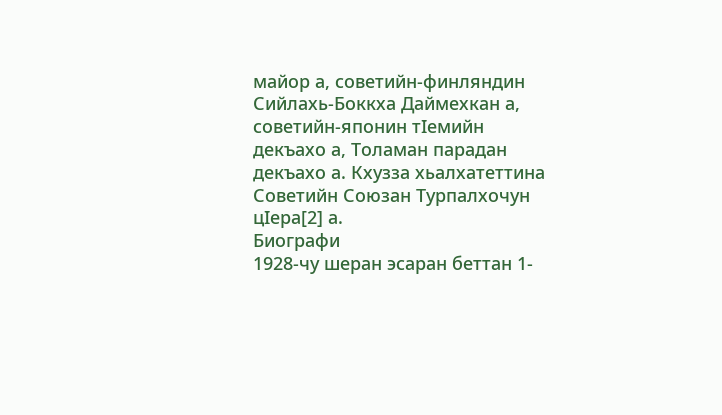майор а, советийн-финляндин Сийлахь-Боккха Даймехкан а, советийн-японин тӀемийн декъахо а, Толаман парадан декъахо а. Кхузза хьалхатеттина Советийн Союзан Турпалхочун цӀера[2] а.
Биографи
1928-чу шеран эсаран беттан 1-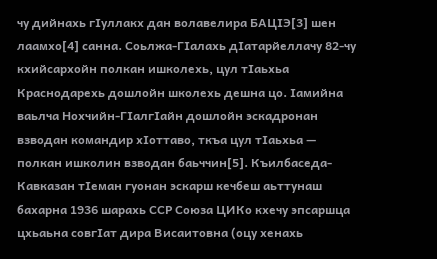чу дийнахь гӀуллакх дан волавелира БАЦӀЭ[3] шен лаамхо[4] санна. Соьлжа-ГӀалахь дӀатарйеллачу 82-чу кхийсархойн полкан ишколехь, цул тӀаьхьа Краснодарехь дошлойн школехь дешна цо. Ӏамийна ваьлча Нохчийн-ГӀалгӀайн дошлойн эскадронан взводан командир хӀоттаво, ткъа цул тӀаьхьа — полкан ишколин взводан баьччин[5]. Къилбаседа-Кавказан тӀеман гуонан эскарш кечбеш аьттунаш бахарна 1936 шарахь ССР Союза ЦИКо кхечу эпсаршца цхьаьна совгӀат дира Висаитовна (оцу хенахь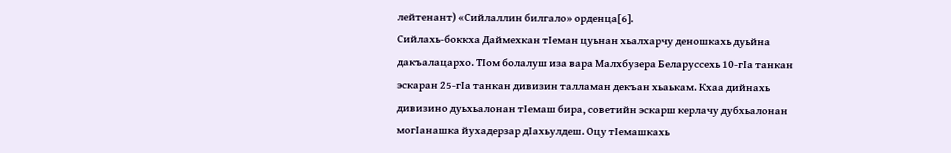лейтенант) «Сийлаллин билгало» орденца[6].
Сийлахь-боккха Даймехкан тӀеман цуьнан хьалхарчу деношкахь дуьйна дакъалацархо. ТӀом болалуш иза вара Малхбузера Беларуссехь 10-гӀа танкан эскаран 25-гӀа танкан дивизин талламан декъан хьаькам. Кхаа дийнахь дивизино дуьхьалонан тӀемаш бира, советийн эскарш керлачу дубхьалонан могӀанашка йухадерзар дӀахьулдеш. Оцу тӀемашкахь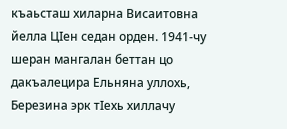къаьсташ хиларна Висаитовна йелла ЦӀен седан орден. 1941-чу шеран мангалан беттан цо дакъалецира Ельняна уллохь, Березина эрк тӀехь хиллачу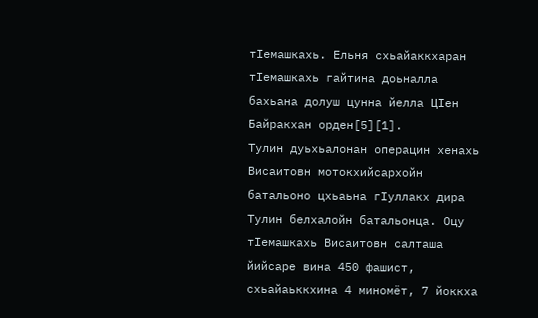тӀемашкахь. Ельня схьайаккхаран тӀемашкахь гайтина доьналла бахьана долуш цунна йелла ЦӀен Байракхан орден[5][1].
Тулин дуьхьалонан операцин хенахь Висаитовн мотокхийсархойн батальоно цхьаьна гӀуллакх дира Тулин белхалойн батальонца. Оцу тӀемашкахь Висаитовн салташа йийсаре вина 450 фашист, схьайаьккхина 4 миномёт, 7 йоккха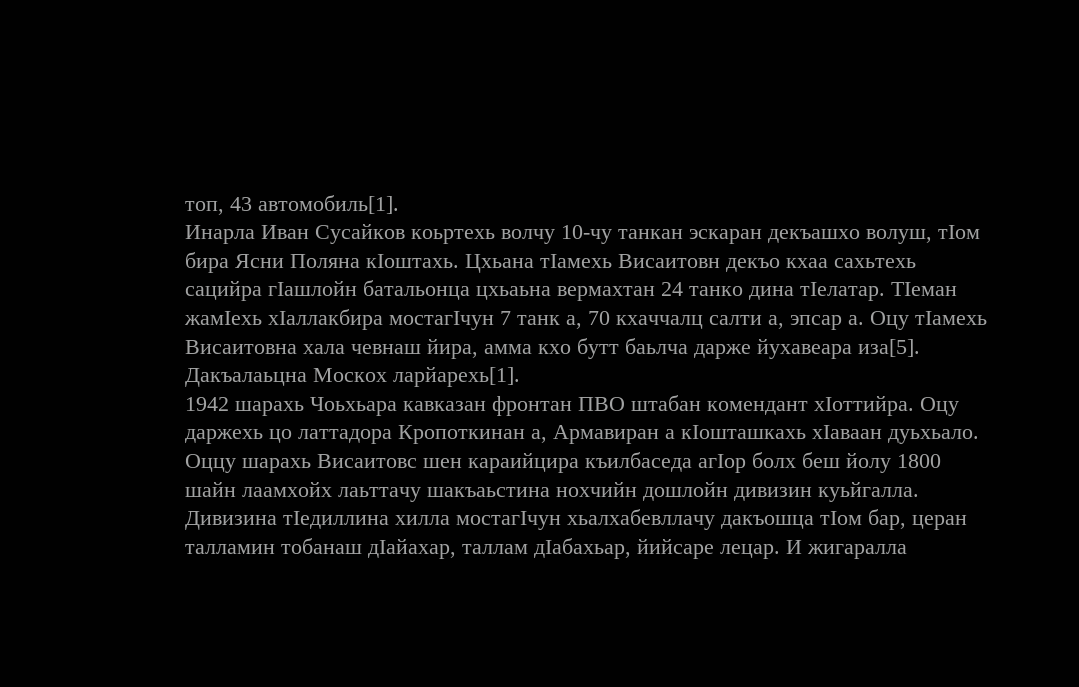топ, 43 автомобиль[1].
Инарла Иван Сусайков коьртехь волчу 10-чу танкан эскаран декъашхо волуш, тӀом бира Ясни Поляна кӀоштахь. Цхьана тӀамехь Висаитовн декъо кхаа сахьтехь сацийра гӀашлойн батальонца цхьаьна вермахтан 24 танко дина тӀелатар. ТӀеман жамӀехь хӀаллакбира мостагӀчун 7 танк а, 70 кхаччалц салти а, эпсар а. Оцу тӀамехь Висаитовна хала чевнаш йира, амма кхо бутт баьлча дарже йухавеара иза[5]. Дакъалаьцна Москох ларйарехь[1].
1942 шарахь Чоьхьара кавказан фронтан ПВО штабан комендант хӀоттийра. Оцу даржехь цо латтадора Кропоткинан а, Армавиран а кӀошташкахь хӀаваан дуьхьало. Оццу шарахь Висаитовс шен караийцира къилбаседа агӀор болх беш йолу 1800 шайн лаамхойх лаьттачу шакъаьстина нохчийн дошлойн дивизин куьйгалла. Дивизина тӀедиллина хилла мостагӀчун хьалхабевллачу дакъошца тӀом бар, церан талламин тобанаш дӀайахар, таллам дӀабахьар, йийсаре лецар. И жигаралла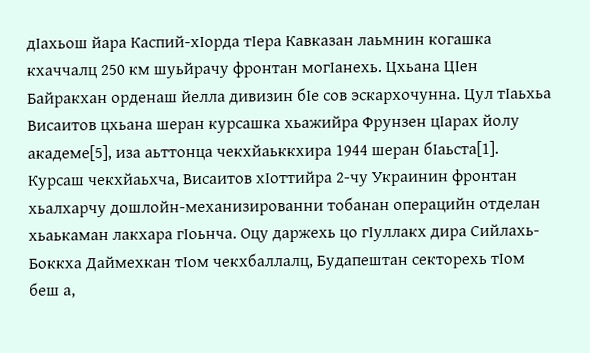дӀахьош йара Каспий-хӀорда тӀера Кавказан лаьмнин когашка кхаччалц 250 км шуьйрачу фронтан могӀанехь. Цхьана ЦӀен Байракхан орденаш йелла дивизин бӀе сов эскархочунна. Цул тӀаьхьа Висаитов цхьана шеран курсашка хьажийра Фрунзен цӀарах йолу академе[5], иза аьттонца чекхйаьккхира 1944 шеран бӀаьста[1].
Курсаш чекхйаьхча, Висаитов хӀоттийра 2-чу Украинин фронтан хьалхарчу дошлойн-механизированни тобанан операцийн отделан хьаькаман лакхара гӀоьнча. Оцу даржехь цо гӀуллакх дира Сийлахь-Боккха Даймехкан тӀом чекхбаллалц, Будапештан секторехь тӀом беш а,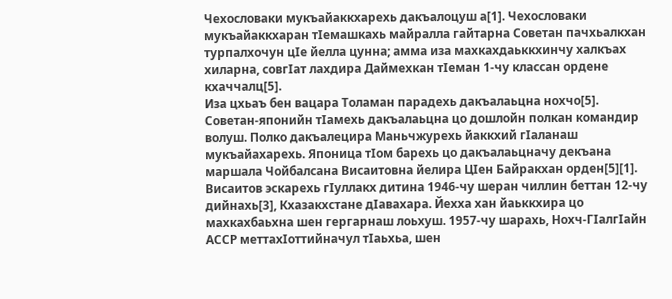Чехословаки мукъайаккхарехь дакъалоцуш а[1]. Чехословаки мукъайаккхаран тӀемашкахь майралла гайтарна Советан пачхьалкхан турпалхочун цӀе йелла цунна; амма иза махкахдаьккхинчу халкъах хиларна, совгӀат лахдира Даймехкан тӀеман 1-чу классан ордене кхаччалц[5].
Иза цхьаъ бен вацара Толаман парадехь дакъалаьцна нохчо[5].
Советан-японийн тӀамехь дакъалаьцна цо дошлойн полкан командир волуш. Полко дакъалецира Маньчжурехь йаккхий гӀаланаш мукъайахарехь. Японица тӀом барехь цо дакъалаьцначу декъана маршала Чойбалсана Висаитовна йелира ЦӀен Байракхан орден[5][1].
Висаитов эскарехь гӀуллакх дитина 1946-чу шеран чиллин беттан 12-чу дийнахь[3], Кхазакхстане дӀавахара. Йехха хан йаьккхира цо махкахбаьхна шен гергарнаш лоьхуш. 1957-чу шарахь, Нохч-ГӀалгӀайн АССР меттахӀоттийначул тӀаьхьа, шен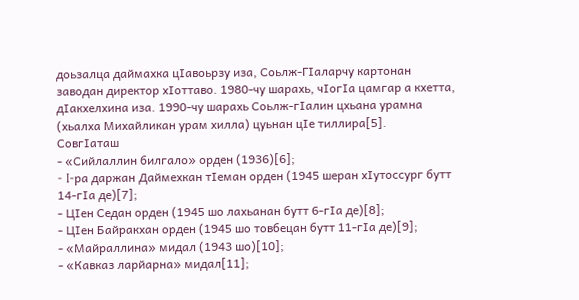доьзалца даймахка цӀавоьрзу иза, Соьлж-ГӀаларчу картонан заводан директор хӀоттаво. 1980-чу шарахь, чӀогӀа цамгар а кхетта, дӀакхелхина иза. 1990-чу шарахь Соьлж-гӀалин цхьана урамна (хьалха Михайликан урам хилла) цуьнан цӀе тиллира[5].
СовгӀаташ
- «Сийлаллин билгало» орден (1936)[6];
- I-ра даржан Даймехкан тӀеман орден (1945 шеран хӀутоссург бутт 14-гӀа де)[7];
- ЦӀен Седан орден (1945 шо лахьанан бутт 6-гӀа де)[8];
- ЦӀен Байракхан орден (1945 шо товбецан бутт 11-гӀа де)[9];
- «Майраллина» мидал (1943 шо)[10];
- «Кавказ ларйарна» мидал[11];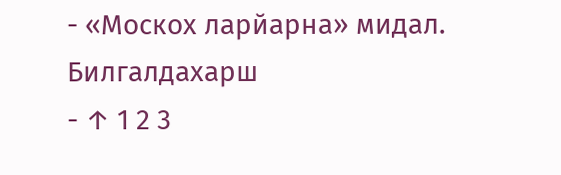- «Москох ларйарна» мидал.
Билгалдахарш
- ↑ 1 2 3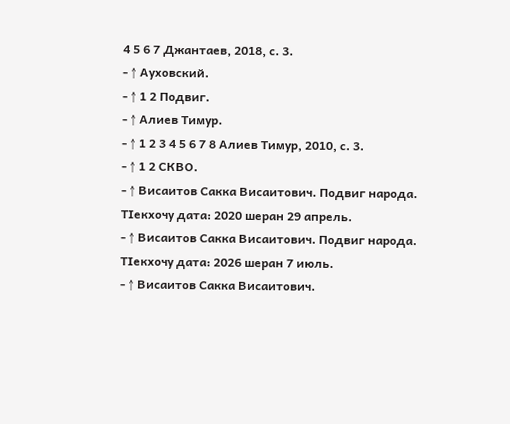4 5 6 7 Джантаев, 2018, с. 3.
- ↑ Ауховский.
- ↑ 1 2 Подвиг.
- ↑ Алиев Тимур.
- ↑ 1 2 3 4 5 6 7 8 Алиев Тимур, 2010, с. 3.
- ↑ 1 2 СКВО.
- ↑ Висаитов Сакка Висаитович. Подвиг народа. ТӀекхочу дата: 2020 шеран 29 апрель.
- ↑ Висаитов Сакка Висаитович. Подвиг народа. ТӀекхочу дата: 2026 шеран 7 июль.
- ↑ Висаитов Сакка Висаитович.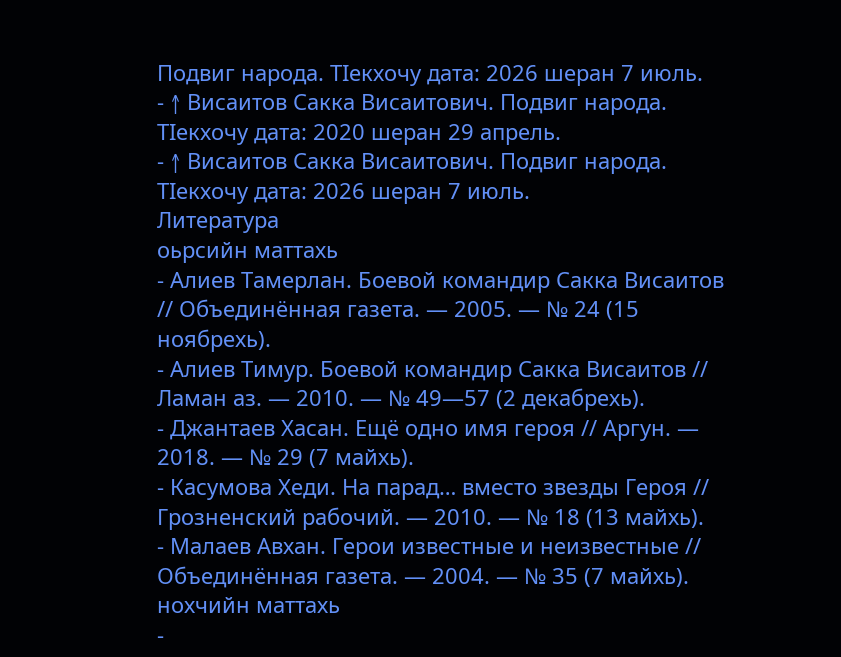Подвиг народа. ТӀекхочу дата: 2026 шеран 7 июль.
- ↑ Висаитов Сакка Висаитович. Подвиг народа. ТӀекхочу дата: 2020 шеран 29 апрель.
- ↑ Висаитов Сакка Висаитович. Подвиг народа. ТӀекхочу дата: 2026 шеран 7 июль.
Литература
оьрсийн маттахь
- Алиев Тамерлан. Боевой командир Сакка Висаитов // Объединённая газета. — 2005. — № 24 (15 ноябрехь).
- Алиев Тимур. Боевой командир Сакка Висаитов // Ламан аз. — 2010. — № 49—57 (2 декабрехь).
- Джантаев Хасан. Ещё одно имя героя // Аргун. — 2018. — № 29 (7 майхь).
- Касумова Хеди. На парад… вместо звезды Героя // Грозненский рабочий. — 2010. — № 18 (13 майхь).
- Малаев Авхан. Герои известные и неизвестные // Объединённая газета. — 2004. — № 35 (7 майхь).
нохчийн маттахь
-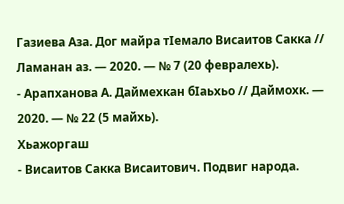Газиева Аза. Дог майра тIемало Висаитов Сакка // Ламанан аз. — 2020. — № 7 (20 февралехь).
- Арапханова А. Даймехкан бIаьхьо // Даймохк. — 2020. — № 22 (5 майхь).
Хьажоргаш
- Висаитов Сакка Висаитович. Подвиг народа.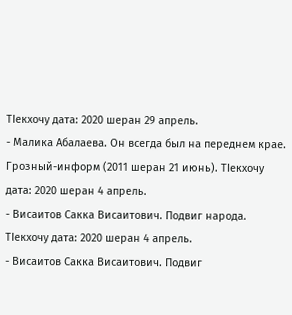ТӀекхочу дата: 2020 шеран 29 апрель.
- Малика Абалаева. Он всегда был на переднем крае. Грозный-информ (2011 шеран 21 июнь). ТӀекхочу дата: 2020 шеран 4 апрель.
- Висаитов Сакка Висаитович. Подвиг народа. ТӀекхочу дата: 2020 шеран 4 апрель.
- Висаитов Сакка Висаитович. Подвиг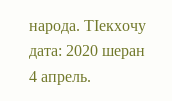народа. ТӀекхочу дата: 2020 шеран 4 апрель.